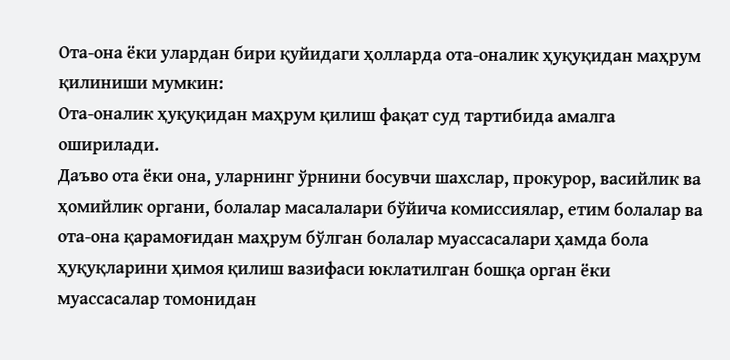Ота-она ёки улардан бири қуйидаги ҳолларда ота-оналик ҳуқуқидан маҳрум қилиниши мумкин:
Ота-оналик ҳуқуқидан маҳрум қилиш фақат суд тартибида амалга оширилади.
Даъво ота ёки она, уларнинг ўрнини босувчи шахслар, прокурор, васийлик ва ҳомийлик органи, болалар масалалари бўйича комиссиялар, етим болалар ва ота-она қарамоғидан маҳрум бўлган болалар муассасалари ҳамда бола ҳуқуқларини ҳимоя қилиш вазифаси юклатилган бошқа орган ёки муассасалар томонидан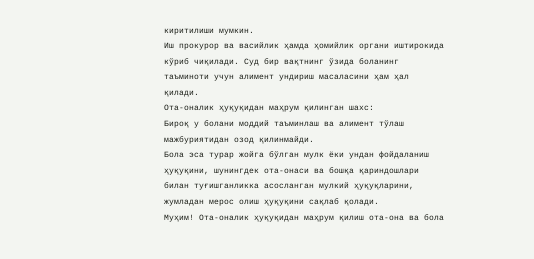киритилиши мумкин.
Иш прокурор ва васийлик ҳамда ҳомийлик органи иштирокида кўриб чиқилади. Суд бир вақтнинг ўзида боланинг таъминоти учун алимент ундириш масаласини ҳам ҳал қилади.
Ота-оналик ҳуқуқидан маҳрум қилинган шахс:
Бироқ у болани моддий таъминлаш ва алимент тўлаш мажбуриятидан озод қилинмайди.
Бола эса турар жойга бўлган мулк ёки ундан фойдаланиш ҳуқуқини, шунингдек ота-онаси ва бошқа қариндошлари билан туғишганликка асосланган мулкий ҳуқуқларини, жумладан мерос олиш ҳуқуқини сақлаб қолади.
Муҳим! Ота-оналик ҳуқуқидан маҳрум қилиш ота-она ва бола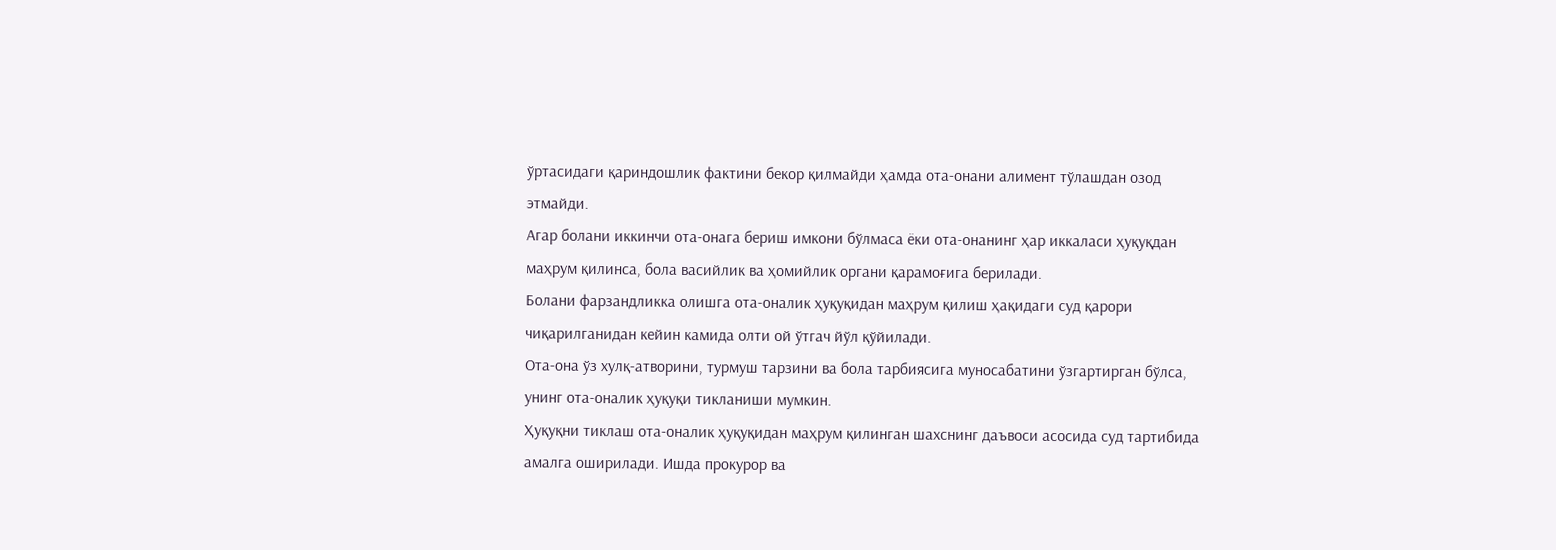ўртасидаги қариндошлик фактини бекор қилмайди ҳамда ота-онани алимент тўлашдан озод этмайди.
Агар болани иккинчи ота-онага бериш имкони бўлмаса ёки ота-онанинг ҳар иккаласи ҳуқуқдан маҳрум қилинса, бола васийлик ва ҳомийлик органи қарамоғига берилади.
Болани фарзандликка олишга ота-оналик ҳуқуқидан маҳрум қилиш ҳақидаги суд қарори чиқарилганидан кейин камида олти ой ўтгач йўл қўйилади.
Ота-она ўз хулқ-атворини, турмуш тарзини ва бола тарбиясига муносабатини ўзгартирган бўлса, унинг ота-оналик ҳуқуқи тикланиши мумкин.
Ҳуқуқни тиклаш ота-оналик ҳуқуқидан маҳрум қилинган шахснинг даъвоси асосида суд тартибида амалга оширилади. Ишда прокурор ва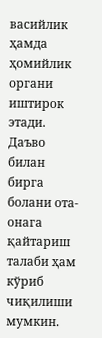васийлик ҳамда ҳомийлик органи иштирок этади. Даъво билан бирга болани ота-онага қайтариш талаби ҳам кўриб чиқилиши мумкин.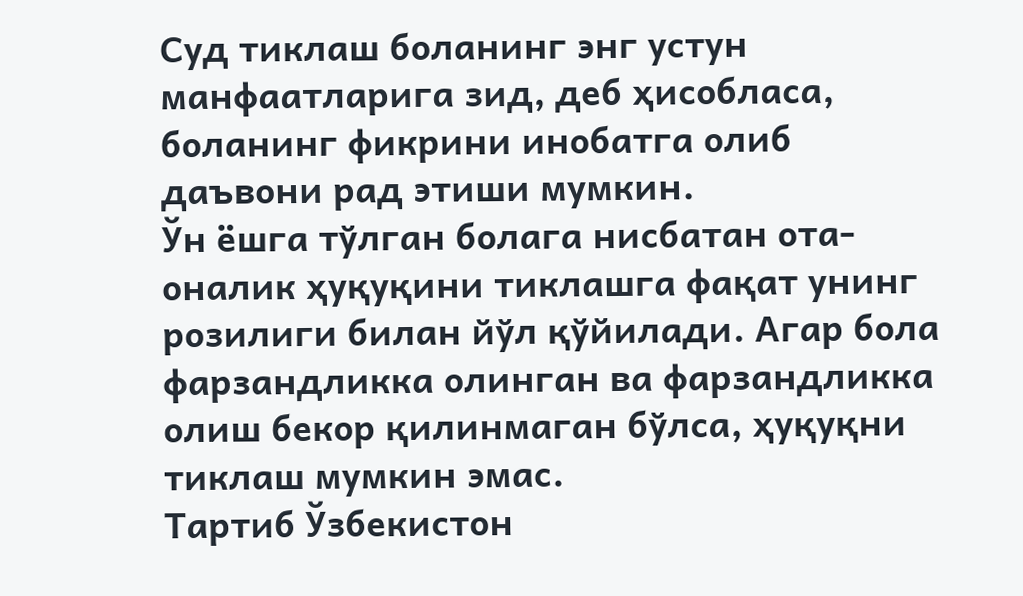Суд тиклаш боланинг энг устун манфаатларига зид, деб ҳисобласа, боланинг фикрини инобатга олиб даъвони рад этиши мумкин.
Ўн ёшга тўлган болага нисбатан ота-оналик ҳуқуқини тиклашга фақат унинг розилиги билан йўл қўйилади. Агар бола фарзандликка олинган ва фарзандликка олиш бекор қилинмаган бўлса, ҳуқуқни тиклаш мумкин эмас.
Тартиб Ўзбекистон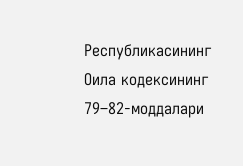Республикасининг Оила кодексининг 79–82-моддалари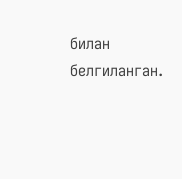билан белгиланган.